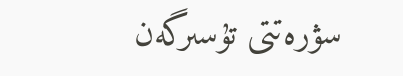سۋرەتتى تۇسىرگەن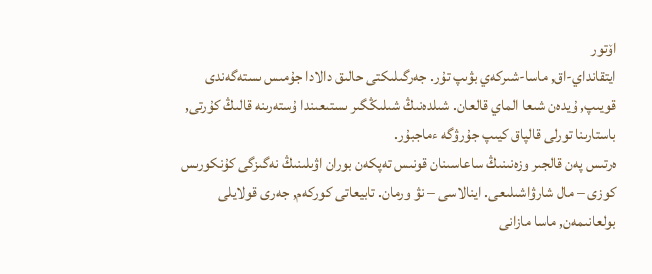اۆتور
ايتقانداي-اق, ماسا-شىركەي بۋىپ تۇر. جەرگىلىكتى حالىق دالادا جۇمىس ىستەگەندى قويىپ, ۇيدەن شىعا الماي قالعان. شىلدەنىڭ شىلىڭگىر ىستىعىندا ۇستەرىنە قالىڭ كۇرتى, باستارىنا تورلى قالپاق كيىپ جۇرۋگە ءماجبۇر.
ەرتىس پەن قالجىر وزەنىنىڭ ساعاسىنان قونىس تەپكەن بوران اۋىلىنىڭ نەگىزگى كۇنكورىس كوزى – مال شارۋاشىلىعى. اينالاسى – نۋ ورمان. تابيعاتى كوركەم, جەرى قولايلى بولعانىمەن, ماسا مازانى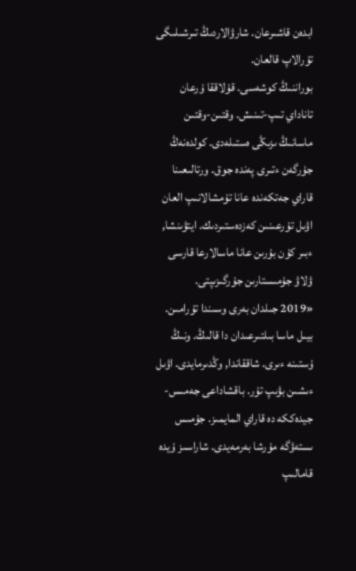ابدەن قاشىرعان. شارۋالاردىڭ تىرشىلىگى تۇرالاپ قالعان.
بوراننىڭ كوشەسى. قۇلاققا ۇرعان تاناداي تىپ-تىنىش. وقتىن-وقتىن ماسانىڭ ىزىڭى ەستىلەدى. كولدەنەڭ جۇرگەن ءتىرى پەندە جوق. ورتالىعىنا قاراي جەتكەندە عانا تۇمشالانىپ العان اۋىل تۇرعىنىن كەزدەستىردىك. ايتۋىنشا, ءبىر كۇن بۇرىن عانا ماسالارعا قارسى ۋلاۋ جۇمىستارىن جۇرگىزىپتى.
«2019 جىلدان بەرى وسىندا تۇرامىن. بيىل ماسا بىلتىرعىدان دا قالىڭ. ونىڭ ۇستىنە ءىرى. شاققاندا, وڭدىرمايدى. اۋىل ءىشىن بۋىپ تۇر. باقشاداعى جەمىس-جيدەككە دە قاراي المايمىز. جۇمىس ىستەۋگە مۇرشا بەرمەيدى. شاراسىز ۇيدە قامالىپ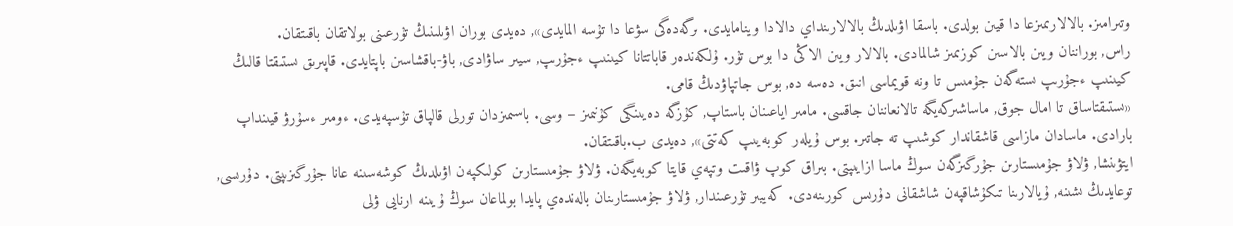وتىرامىز. بالالارىمىزعا دا قيىن بولدى. باسقا اۋىلدىڭ بالالارىنداي دالادا وينامايدى. ىرگەدەگى سۋعا دا تۇسە المايدى», دەيدى بوران اۋىلىنىڭ تۇرعىنى بولاتقان باقىتقان.
راس, بوراننان ويىن بالاسىن كوزىمىز شالمادى. بالالار ويىن الاڭى دا بوس تۇر. ۇلكەندەر قاباتتانا كيىنىپ ءجۇرىپ, سيىر ساۋادى, باۋ-باقشاسىن باپتايدى. قاپىرىق ىستىقتا قالىڭ كيىنىپ ءجۇرىپ ىستەگەن جۇمىس تا ونە قويماسى انىق. دەسە دە, بوس جاتپاۋدىڭ قامى.
«ىستىقتاساق تا امال جوق, ماساشىركەيگە تالانعاننان جاقسى. مامىر اياعىنان باستاپ, كۇزگە دەيىنگى كۇنىمىز – وسى. باسىمىزدان تورلى قالپاق تۇسپەيدى. ءومىر ءسۇرۋ قيىنداپ بارادى. ماسادان مازاسى قاشقاندار كوشىپ تە جاتىر. بوس ۇيلەر كوبەيىپ كەتتى», دەيدى ب.باقىتقان.
ايتۋىنشا, ۋلاۋ جۇمىستارىن جۇرگىزگەن سوڭ ماسا ازايىپتى. بىراق كوپ ۋاقىت وتپەي قايتا كوبەيگەن. ۋلاۋ جۇمىستارىن كولىكپەن اۋىلدىڭ كوشەسىنە عانا جۇرگىزىپتى. دۇرىسى, توعايدىڭ ىشىنە, ۇيالارىنا تىكۇشاقپەن شاشقانى دۇرىس كورىنەدى. كەيبىر تۇرعىندار, ۋلاۋ جۇمىستارىنان بالەندەي پايدا بولماعان سوڭ ۇيىنە ارنايى ۋلى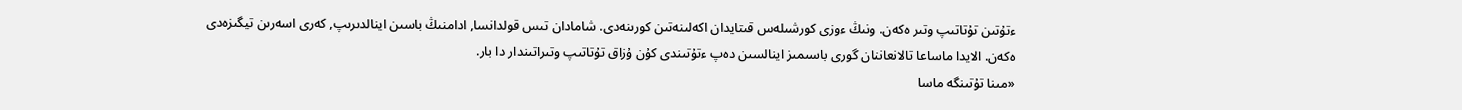ءتۇتىن تۇتاتىپ وتىر ەكەن. ونىڭ ءوزى كورشىلەس قىتايدان اكەلىنەتىن كورىنەدى. شامادان تىس قولدانسا, ادامنىڭ باسىن اينالدىرىپ, كەرى اسەرىن تيگىزەدى ەكەن. الايدا ماساعا تالانعاننان گورى باسىمىز اينالسىن دەپ ءتۇتىندى كۇن ۇزاق تۇتاتىپ وتىراتىندار دا بار.
«مىنا تۇتىنگە ماسا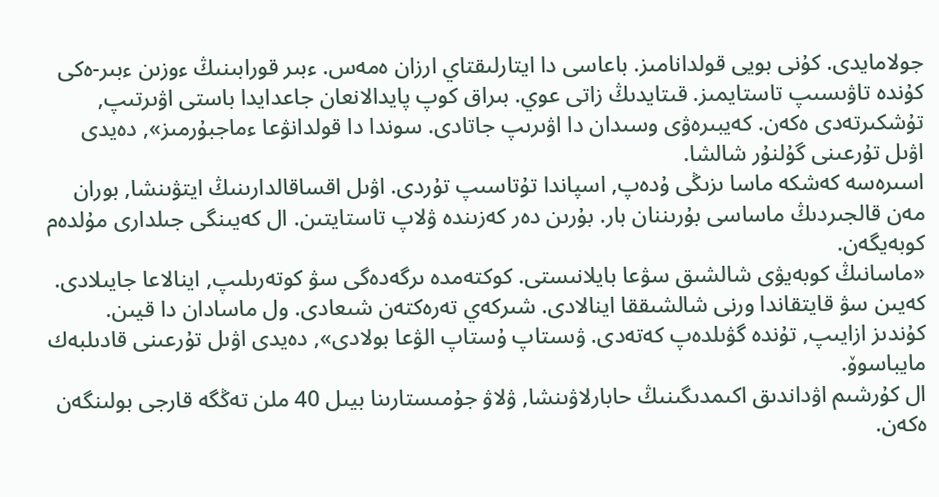جولامايدى. كۇنى بويى قولدانامىز. باعاسى دا ايتارلىقتاي ارزان ەمەس. ءبىر قورابىنىڭ ءوزىن ءبىر-ەكى كۇندە تاۋىسىپ تاستايمىز. قىتايدىڭ زاتى عوي. بىراق كوپ پايدالانعان جاعدايدا باستى اۋىرتىپ, تۇشكىرتەدى ەكەن. كەيبىرەۋى وسىدان دا اۋىرىپ جاتادى. سوندا دا قولدانۋعا ءماجبۇرمىز», دەيدى اۋىل تۇرعىنى گۇلنۇر شالشا.
اسىرەسە كەشكە ماسا ىزىڭى ۇدەپ, اسپاندا تۇتاسىپ تۇردى. اۋىل اقساقالدارىنىڭ ايتۋىنشا, بوران مەن قالجىردىڭ ماساسى بۇرىننان بار. بۇرىن دەر كەزىندە ۋلاپ تاستايتىن. ال كەيىنگى جىلدارى مۇلدەم كوبەيگەن.
«ماسانىڭ كوبەيۋى شالشىق سۋعا بايلانىستى. كوكتەمدە ىرگەدەگى سۋ كوتەرىلىپ, اينالاعا جايىلادى. كەيىن سۋ قايتقاندا ورنى شالشىققا اينالادى. شىركەي تەرەكتەن شىعادى. ول ماسادان دا قيىن. كۇندىز ازايىپ, تۇندە گۋىلدەپ كەتەدى. ۋىستاپ ۇستاپ الۋعا بولادى», دەيدى اۋىل تۇرعىنى قادىلبەك مايباسوۆ.
ال كۇرشىم اۋداندىق اكىمدىگىنىڭ حابارلاۋىنشا, ۋلاۋ جۇمىستارىنا بيىل 40 ملن تەڭگە قارجى بولىنگەن ەكەن.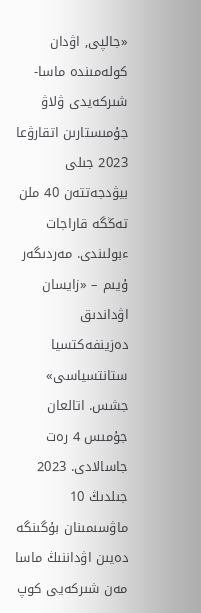«جالپى, اۋدان كولەمىندە ماسا-شىركەيدى ۋلاۋ جۇمىستارىن اتقارۋعا 2023 جىلى بيۋدجەتتەن 40 ملن تەڭگە قاراجات ءبولىندى. مەردىگەر ۇيىم – «زايسان اۋداندىق دەزينفەكتسيا ستانتسياسى» جشس. اتالعان جۇمىس 4 رەت جاسالادى. 2023 جىلدىڭ 10 ماۋسىمىنان بۇگىنگە دەيىن اۋداننىڭ ماسا مەن شىركەيى كوپ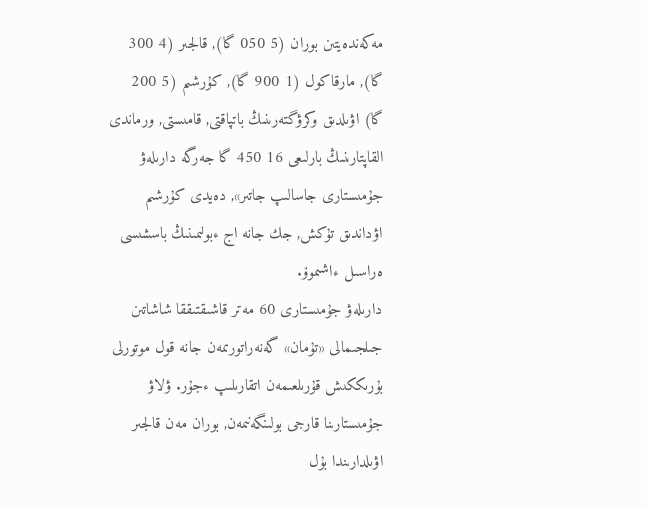مەكەندەيتىن بوران (5 050 گا), قالجىر (4 300 گا), مارقاكول (1 900 گا), كۇرشىم (5 200 گا) اۋىلدىق وكرۋگتەرىنىڭ باتپاقتى, قامىستى, ورماندى القاپتارىنىڭ بارلىعى 16 450 گا جەرگە دارىلەۋ جۇمىستارى جاسالىپ جاتىر», دەيدى كۇرشىم اۋداندىق تۇكش, جك جانە اج ءبولىمىنىڭ باسشىسى ەراسىل ءاشىموۆ.
دارىلەۋ جۇمىستارى 60 مەتر قاشىقتىققا شاشاتىن جىلجىمالى «تۇمان» گەنەراتورىمەن جانە قول موتورلى بۇرىككىش قۇرىلعىمەن اتقارىلىپ ءجۇر. ۋلاۋ جۇمىستارىنا قارجى بولىنگەنىمەن, بوران مەن قالجىر اۋىلدارىندا بۇل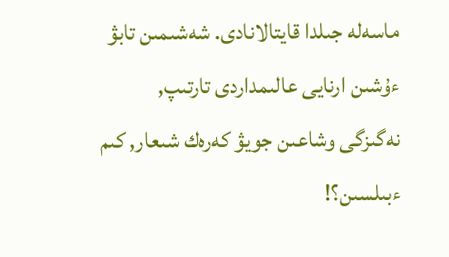ماسەلە جىلدا قايتالانادى. شەشىمىن تابۋ ءۇشىن ارنايى عالىمداردى تارتىپ, نەگىزگى وشاعىن جويۋ كەرەك شىعار, كىم ءبىلسىن؟!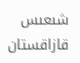شىعىس قازاقستان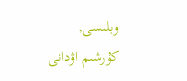وبلىسى,
كۇرشىم اۋدانى